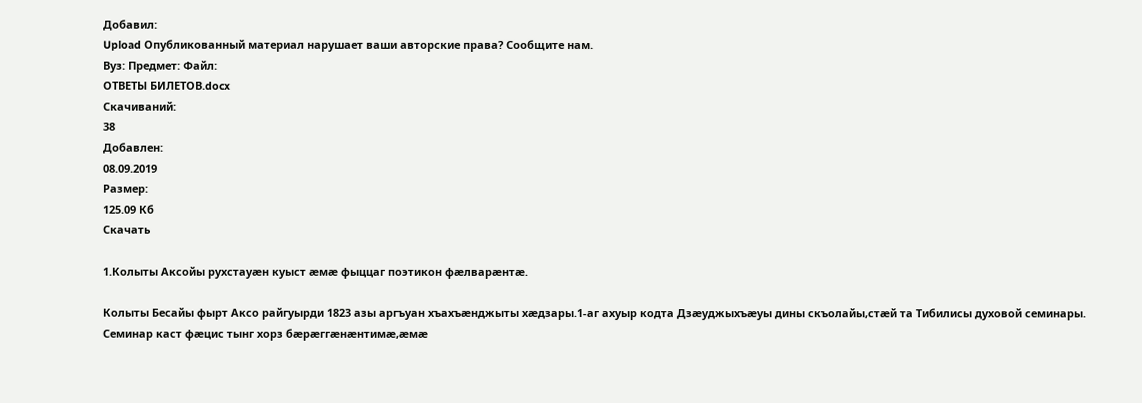Добавил:
Upload Опубликованный материал нарушает ваши авторские права? Сообщите нам.
Вуз: Предмет: Файл:
ОТВЕТЫ БИЛЕТОВ.docx
Скачиваний:
38
Добавлен:
08.09.2019
Размер:
125.09 Кб
Скачать

1.Колыты Аксойы рухстауæн куыст æмæ фыццаг поэтикон фæлварæнтæ.

Колыты Бесайы фырт Аксо райгуырди 1823 азы аргъуан хъахъæнджыты хæдзары.1-аг ахуыр кодта Дзæуджыхъæуы дины скъолайы,стæй та Тибилисы духовой семинары. Семинар каст фæцис тынг хорз бæрæггæнæнтимæ,æмæ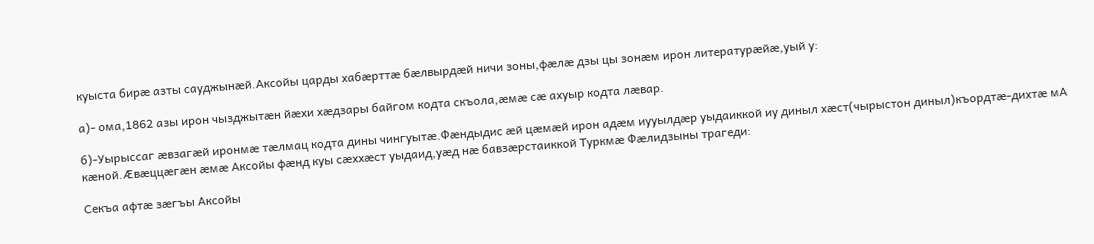куыста бирæ азты сауджынæй.Аксойы царды хабæрттæ бæлвырдæй ничи зоны,фæлæ дзы цы зонæм ирон литературæйæ,уый у:

а)- ома,1862 азы ирон чызджытæн йæхи хæдзары байгом кодта скъола,æмæ сæ ахуыр кодта лæвар.

б)-Уырыссаг æвзагæй иронмæ тæлмац кодта дины чингуытæ.Фæндыдис æй цæмæй ирон адæм иууылдæр уыдаиккой иу диныл хæст(чырыстон диныл)къордтæ-дихтæ мА кæной.Æвæццæгæн æмæ Аксойы фæнд куы сæххæст уыдаид,уæд нæ бавзæрстаиккой Туркмæ Фæлидзыны трагеди:

Секъа афтæ зæгъы Аксойы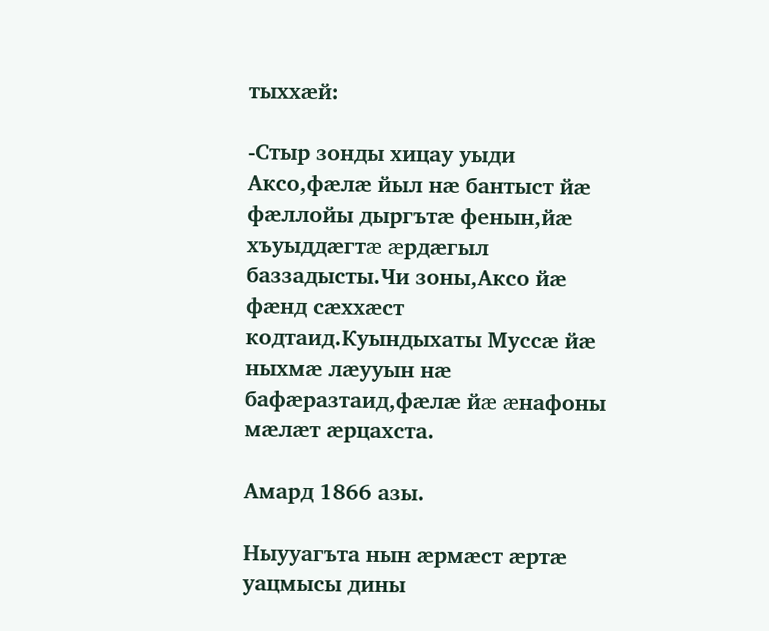тыххæй:

-Стыр зонды хицау уыди Аксо,фæлæ йыл нæ бантыст йæ фæллойы дыргътæ фенын,йæ хъуыддæгтæ æрдæгыл баззадысты.Чи зоны,Аксо йæ фæнд сæххæст кодтаид.Куындыхаты Муссæ йæ ныхмæ лæууын нæ бафæразтаид,фæлæ йæ æнафоны мæлæт æрцахста.

Амард 1866 азы.

Ныууагъта нын æрмæст æртæ уацмысы дины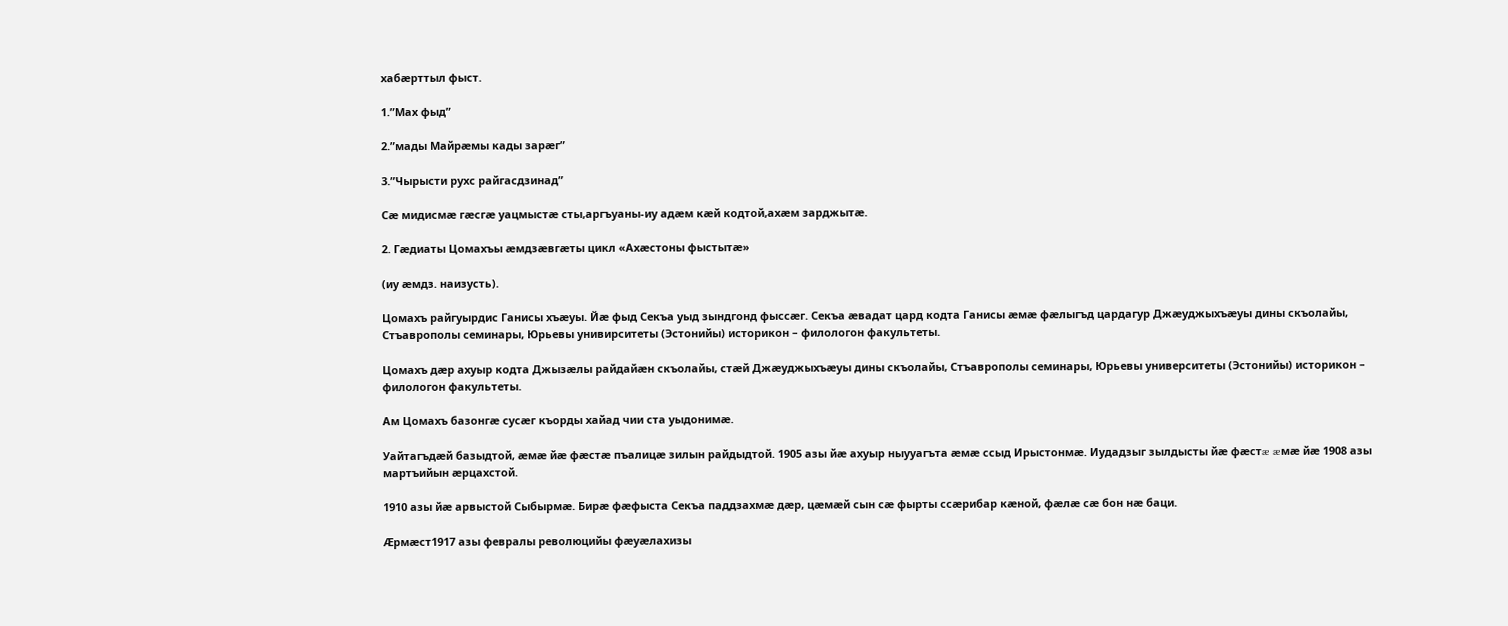хабæрттыл фыст.

1.”Мах фыд”

2.”мады Майрæмы кады зарæг”

3.”Чырысти рухс райгасдзинад”

Сæ мидисмæ гæсгæ уацмыстæ сты,аргъуаны-иу адæм кæй кодтой,ахæм зарджытæ.

2. Гæдиаты Цомахъы æмдзæвгæты цикл «Ахæстоны фыстытæ»

(иу æмдз. наизусть).

Цомахъ райгуырдис Ганисы хъæуы. Йæ фыд Секъа уыд зындгонд фыссæг. Секъа æвадат цард кодта Ганисы æмæ фæлыгъд цардагур Джæуджыхъæуы дины скъолайы, Стъаврополы семинары, Юрьевы унивирситеты (Эстонийы) историкон – филологон факультеты.

Цомахъ дæр ахуыр кодта Джызæлы райдайæн скъолайы, стæй Джæуджыхъæуы дины скъолайы, Стъаврополы семинары, Юрьевы университеты (Эстонийы) историкон – филологон факультеты.

Ам Цомахъ базонгæ сусæг къорды хайад чии ста уыдонимæ.

Уайтагъдæй базыдтой, æмæ йæ фæстæ пъалицæ зилын райдыдтой. 1905 азы йæ ахуыр ныууагъта æмæ ссыд Ирыстонмæ. Иудадзыг зылдысты йæ фæстæ æмæ йæ 1908 азы мартъийын æрцахстой.

1910 азы йæ арвыстой Сыбырмæ. Бирæ фæфыста Секъа паддзахмæ дæр, цæмæй сын сæ фырты ссæрибар кæной, фæлæ сæ бон нæ баци.

Æрмæст1917 азы февралы революцийы фæуæлахизы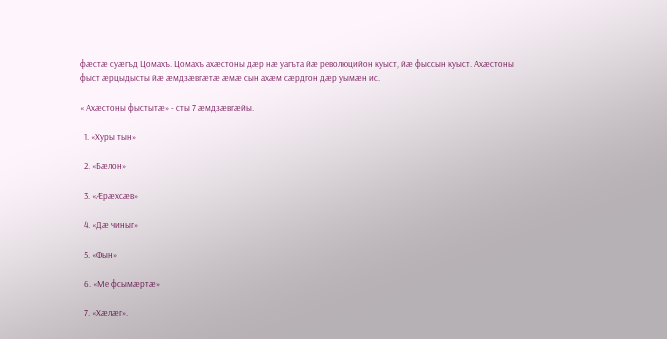фæстæ суæгъд Цомахъ. Цомахъ ахæстоны дæр нæ уагъта йæ революцийон куыст, йæ фыссын куыст. Ахæстоны фыст æрцыдысты йæ æмдзæвгæтæ æмæ сын ахæм сæрдгон дæр уымæн ис.

« Ахæстоны фыстытæ» - сты 7 æмдзæвгæйы.

  1. «Хуры тын»

  2. «Бæлон»

  3. «Æрæхсæв»

  4. «Дæ чиныг»

  5. «Фын»

  6. «Ме фсымæртæ»

  7. «Хæлæг».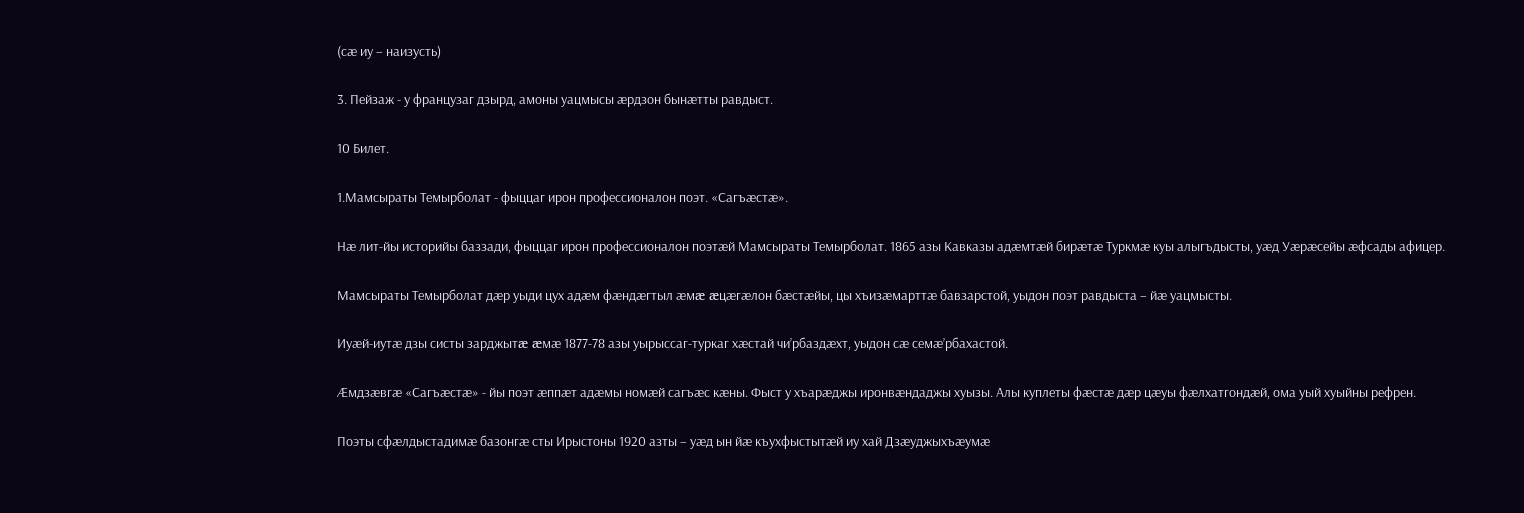(сæ иу – наизусть)

3. Пейзаж - у французаг дзырд, амоны уацмысы ӕрдзон бынӕтты равдыст.

10 Билет.

1.Мамсыраты Темырболат - фыццаг ирон профессионалон поэт. «Сагъæстæ».

Нæ лит-йы историйы баззади, фыццаг ирон профессионалон поэтæй Мамсыраты Темырболат. 1865 азы Кавказы адæмтæй бирæтæ Туркмæ куы алыгъдысты, уæд Уæрæсейы æфсады афицер.

Мамсыраты Темырболат дæр уыди цух адæм фæндæгтыл æмæ æцæгæлон бæстæйы, цы хъизæмарттæ бавзарстой, уыдон поэт равдыста – йæ уацмысты.

Иуæй-иутæ дзы систы зарджытæ æмæ 1877-78 азы уырыссаг-туркаг хæстай чи’рбаздæхт, уыдон сæ семæ’рбахастой.

Æмдзæвгæ «Сагъæстæ» - йы поэт æппæт адæмы номæй сагъæс кæны. Фыст у хъарæджы иронвæндаджы хуызы. Алы куплеты фæстæ дæр цæуы фæлхатгондæй, ома уый хуыйны рефрен.

Поэты сфæлдыстадимæ базонгæ сты Ирыстоны 1920 азты – уæд ын йæ къухфыстытæй иу хай Дзæуджыхъæумæ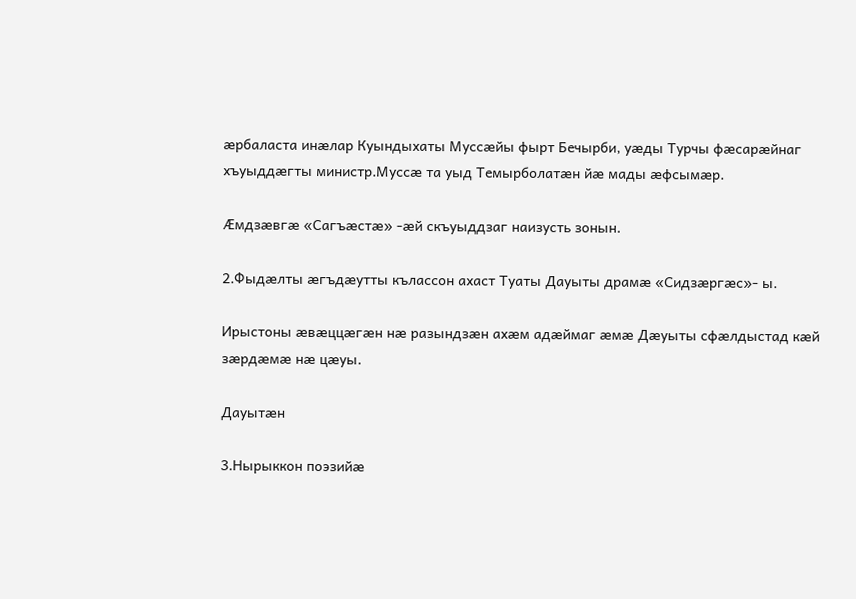æрбаласта инæлар Куындыхаты Муссæйы фырт Бечырби, уæды Турчы фæсарæйнаг хъуыддæгты министр.Муссæ та уыд Темырболатæн йæ мады æфсымæр.

Æмдзæвгæ «Сагъæстæ» -æй скъуыддзаг наизусть зонын.

2.Фыдæлты æгъдæутты кълассон ахаст Туаты Дауыты драмæ «Сидзæргæс»- ы.

Ирыстоны æвæццæгæн нæ разындзæн ахæм адæймаг æмæ Дæуыты сфæлдыстад кæй зæрдæмæ нæ цæуы.

Дауытæн

3.Нырыккон поэзийæ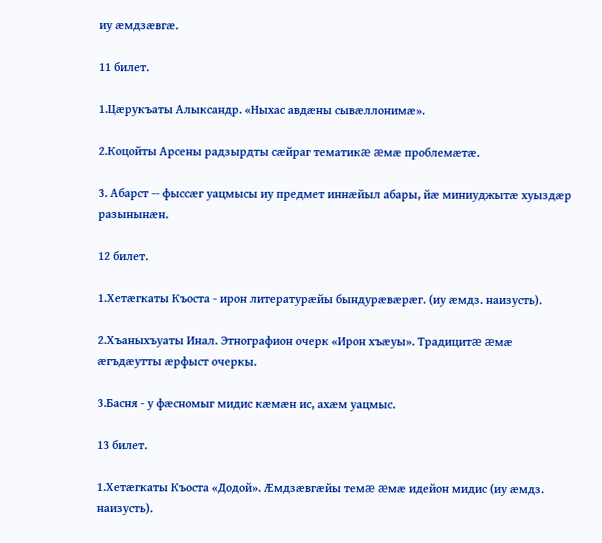иу æмдзæвгæ.

11 билет.

1.Цæрукъаты Алыксандр. «Ныхас авдæны сывæллонимæ».

2.Коцойты Арсены радзырдты сæйраг тематикæ æмæ проблемæтæ.

3. Абарст -- фыссӕг уацмысы иу предмет иннӕйыл абары, йӕ миниуджытӕ хуыздӕр разынынӕн.

12 билет.

1.Хетæгкаты Къоста - ирон литературæйы бындурæвæрæг. (иу æмдз. наизусть).

2.Хъаныхъуаты Инал. Этнографион очерк «Ирон хъæуы». Традицитæ æмæ æгъдæутты æрфыст очеркы.

3.Басня - у фӕсномыг мидис кӕмӕн ис, ахӕм уацмыс.

13 билет.

1.Хетæгкаты Къоста «Додой». Æмдзæвгæйы темæ æмæ идейон мидис (иу æмдз. наизусть).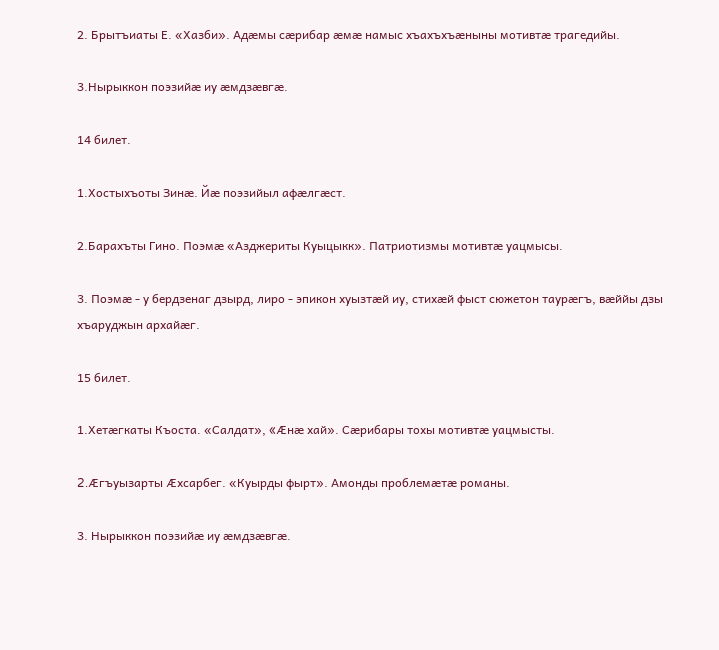2. Брытъиаты Е. «Хазби». Адæмы сæрибар æмæ намыс хъахъхъæныны мотивтæ трагедийы.

3.Нырыккон поэзийæ иу æмдзæвгæ.

14 билет.

1.Хостыхъоты Зинæ. Йæ поэзийыл афæлгæст.

2.Барахъты Гино. Поэмæ «Азджериты Куыцыкк». Патриотизмы мотивтæ уацмысы.

3. Поэмæ - у бердзенаг дзырд, лиро - эпикон хуызтӕй иу, стихӕй фыст сюжетон таурӕгъ, вӕййы дзы хъаруджын архайӕг.

15 билет.

1.Хетæгкаты Къоста. «Салдат», «Æнæ хай». Сæрибары тохы мотивтæ уацмысты.

2.Æгъуызарты Æхсарбег. «Куырды фырт». Амонды проблемæтæ романы.

3. Нырыккон поэзийæ иу æмдзæвгæ.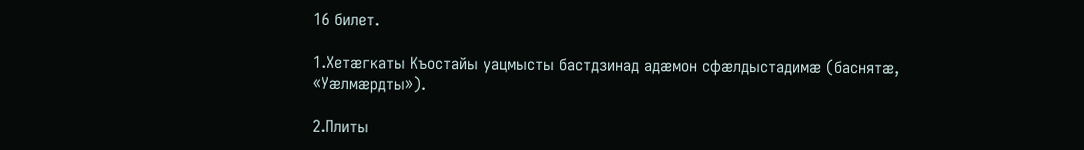16 билет.

1.Хетæгкаты Къостайы уацмысты бастдзинад адæмон сфæлдыстадимæ (баснятæ, «Уæлмæрдты»).

2.Плиты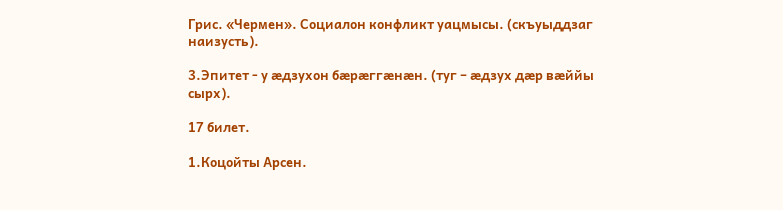Грис. «Чермен». Социалон конфликт уацмысы. (скъуыддзаг наизусть).

3.Эпитет - у ӕдзухон бӕрӕггӕнӕн. (туг – ӕдзух дӕр вӕййы сырх).

17 билет.

1.Коцойты Арсен.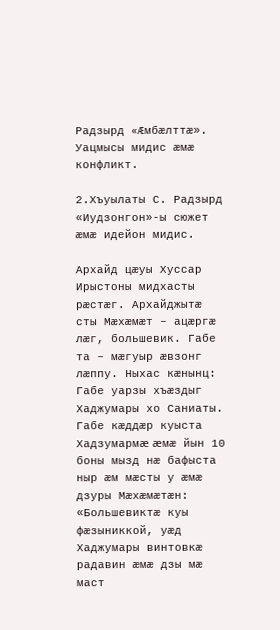Радзырд «Æмбæлттæ». Уацмысы мидис æмæ конфликт.

2.Хъуылаты С. Радзырд «Иудзонгон»-ы сюжет æмæ идейон мидис.

Архайд цæуы Хуссар Ирыстоны мидхасты рæстæг. Архайджытæ сты Мæхæмæт – ацæргæ лæг, большевик. Габе та – мæгуыр æвзонг лæппу. Ныхас кæнынц: Габе уарзы хъæздыг Хаджумары хо Саниаты. Габе кæддæр куыста Хадзумармæ æмæ йын 10 боны мызд нæ бафыста ныр æм мæсты у æмæ дзуры Мæхæмæтæн: «Большевиктæ куы фæзыниккой, уæд Хаджумары винтовкæ радавин æмæ дзы мæ маст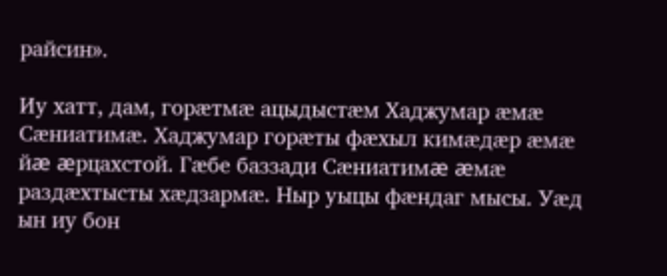райсин».

Иу хатт, дам, горæтмæ ацыдыстæм Хаджумар æмæ Сæниатимæ. Хаджумар горæты фæхыл кимæдæр æмæ йæ æрцахстой. Гæбе баззади Сæниатимæ æмæ раздæхтысты хæдзармæ. Ныр уыцы фæндаг мысы. Уæд ын иу бон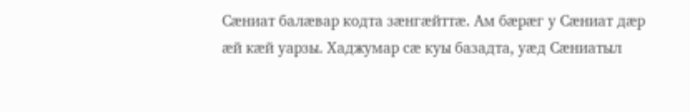Сæниат балæвар кодта зæнгæйттæ. Ам бæрæг у Сæниат дæр æй кæй уарзы. Хаджумар сæ куы базадта, уæд Сæниатыл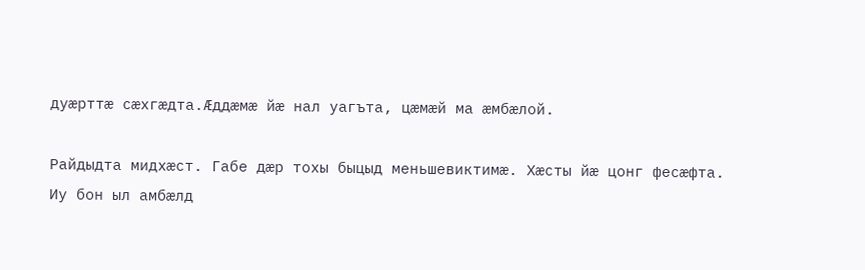дуæрттæ сæхгæдта.Æддæмæ йæ нал уагъта, цæмæй ма æмбæлой.

Райдыдта мидхæст. Габе дæр тохы быцыд меньшевиктимæ. Хæсты йæ цонг фесæфта. Иу бон ыл амбæлд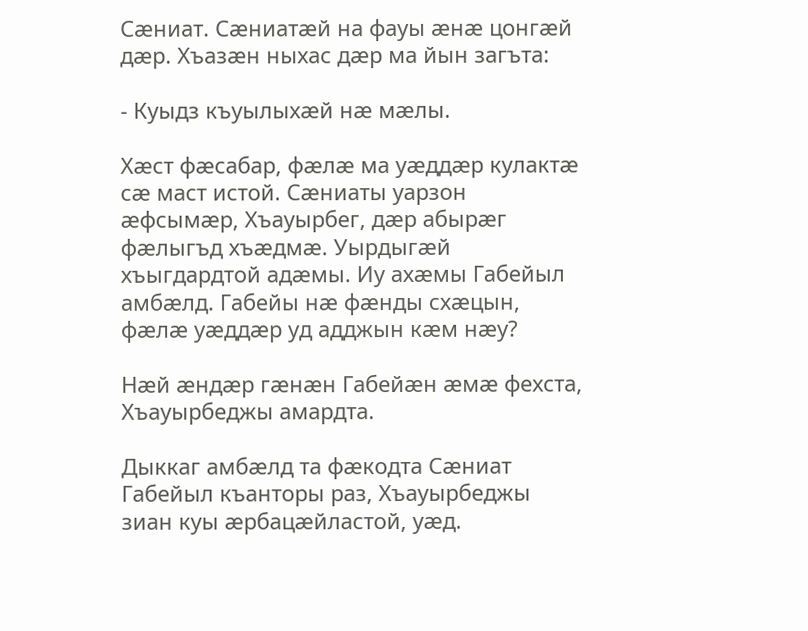Сæниат. Сæниатæй на фауы æнæ цонгæй дæр. Хъазæн ныхас дæр ма йын загъта:

- Куыдз къуылыхæй нæ мæлы.

Хæст фæсабар, фæлæ ма уæддæр кулактæ сæ маст истой. Сæниаты уарзон æфсымæр, Хъауырбег, дæр абырæг фæлыгъд хъæдмæ. Уырдыгæй хъыгдардтой адæмы. Иу ахæмы Габейыл амбæлд. Габейы нæ фæнды схæцын, фæлæ уæддæр уд адджын кæм нæу?

Нæй æндæр гæнæн Габейæн æмæ фехста, Хъауырбеджы амардта.

Дыккаг амбæлд та фæкодта Сæниат Габейыл къанторы раз, Хъауырбеджы зиан куы æрбацæйластой, уæд.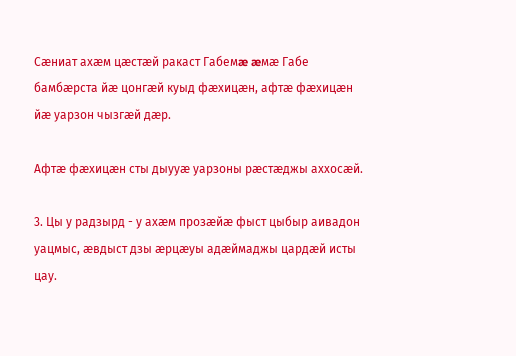Сæниат ахæм цæстæй ракаст Габемæ æмæ Габе бамбæрста йæ цонгæй куыд фæхицæн, афтæ фæхицæн йæ уарзон чызгæй дæр.

Афтæ фæхицæн сты дыууæ уарзоны рæстæджы аххосæй.

3. Цы у радзырд - у ахӕм прозӕйӕ фыст цыбыр аивадон уацмыс, ӕвдыст дзы ӕрцӕуы адӕймаджы цардӕй исты цау.